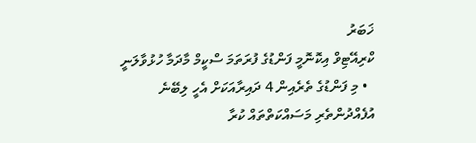ޚަބަރު
ކްރިއޭޓިވް އިކޮނޮމީ ފަންޑުގެ ފުރަތަމަ ސްކީމް މާދަމާ ހުޅުވާލަނީ
  • މި ފަންޑުގެ ތެރެއިން 4 ދައިރާއަކަށް އެހީ ލިބޭނެ
އުފެއްދުންތެރި މަސައްކަތްތައް ކުރާ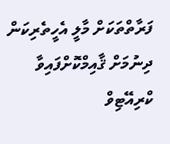ފަރާތްތަކަށް މާލީ އެހީތެރިކަން ދިނުމަށް ޤާއިމްކޮށްފައިވާ ކްރިއޭޓިވް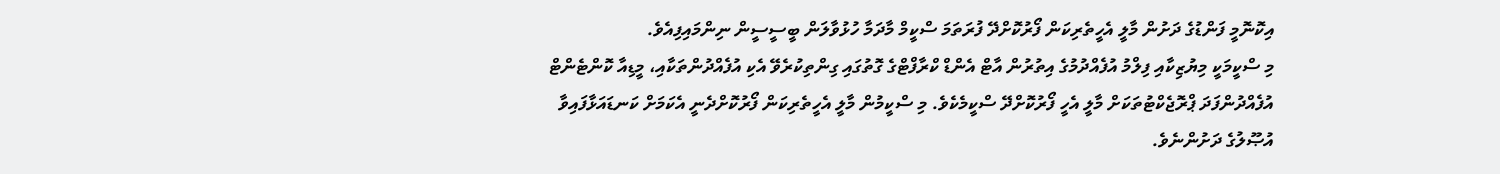އިކޮނޮމީ ފަންޑުގެ ދަށުން މާލީ އެހީތެރިކަން ފޯރުކޮށްދޭ ފުރަތަމަ ސްކީމް މާދަމާ ހުޅުވާލަން ބީސީސީން ނިންމައިފިއެވެ.
މި ސްކީމަކީ މިޔުޒިކާއި ފިލްމު އުފެއްދުމުގެ އިތުރުން އާޓް އެންޑް ކްރާފްޓްގެ ގޮތުގައި ގިންތިކުރެވޭ އެކި އުފެއްދުންތަކާއި، މީޑިއާ ކޮންޓެންޓް އުފެއްދުންފަދަ ޕްރޮޖެކްޓުތަކަށް މާލީ އެހީ ފޯރުކޮށްދޭ ސްކީމެކެވެ. މި ސްކީމުން މާލީ އެހީތެރިކަން ފޯރުކޮށްދެނީ އެކަމަށް ކަނޑައަޅާފައިވާ އުޞޫލުގެ ދަށުންނެވެ.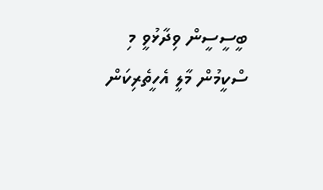ބީސީސީން ވިދާޅުވީ މި ސްކީމުން މާލީ އެހީތެރިކަން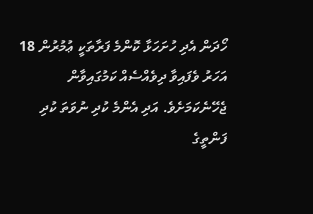ހޯދަން އެދި ހުށަހަޅާ ކޮންމެ ފަރާތަކީ ޢުމުރުން 18 އަހަރު ވެފައިވާ ދިވެއްސެއް ކަމުގައިވާން ޖެހޭނެކަމަށެވެ. އަދި އެންމެ ކުދި ނުވަތަ ކުދި ފަންތީގެ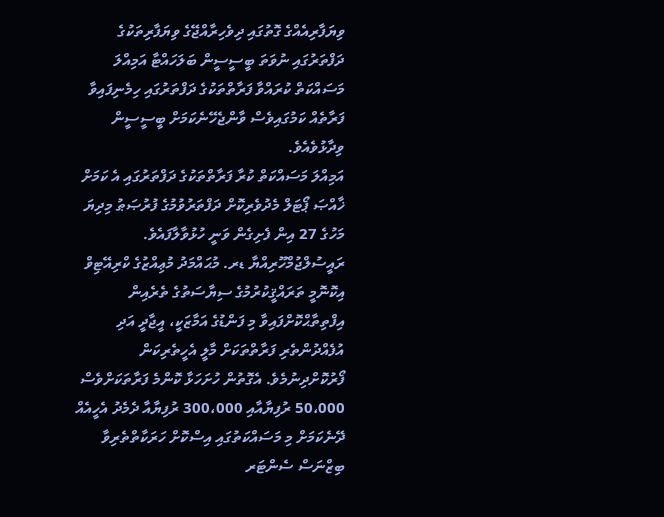ވިޔަފާރިއެއްގެ ގޮތުގައި ދިވެހިރާއްޖޭގެ ވިޔަފާރިތަކުގެ ދަފްތަރުގައި ނުވަތަ ބީސީސީން ބަލަހައްޓާ އަމިއްލަ މަސައްކަތް ކުރައްވާ ފަރާތްތަކުގެ ދަފްތަރުގައި ހިމެނިފައިވާ ފަރާތެއް ކަމުގައިވެސް ވާންޖެހޭނެކަމަށް ބީސީސީން ވިދާޅުވެއެވެ.
އަމިއްލަ މަސައްކަތް ކުރާ ފަރާތްތަކުގެ ދަފްތަރުގައި އެ ކަމަށް ޚާއްޞަ ޕޯޓަލް މެދުވެރިކޮށް ދަފްތަރުވުމުގެ ފުރުޞަޠު މިދިޔަ މަހުގެ 27 އިން ފެށިގެން ވަނީ ހުޅުވާލާފައެވެ.
ރައީސުލްޖުމްހޫރިއްޔާ ޑރ. މުޙައްމަދު މުޢިއްޒުގެ ކްރިއޭޓިވް އިކޮނޮމީ ތަރައްޤީކުރުމުގެ ސިޔާސަތުގެ ތެރެއިން އިފްތިތާޙްކޮށްފައިވާ މި ފަންޑުގެ އަމާޒަކީ، އީޖާދީ އަދި އުފެއްދުންތެރި ފަރާތްތަކަށް މާލީ އެހީތެރިކަން ފޯރުކޮށްދިނުމެވެ. އެގޮތުން ހުށަހަޅާ ކޮންމެ ފަރާތަކަށްވެސް 50،000 ރުފިޔާއާއި 300،000 ރުފިޔާއާ ދެމެދު އެހީއެއް ދޭނެކަމަށް މި މަސައްކަތުގައި އިސްކޮށް ހަރަކާތްތެރިވާ ބިޒްނަސް ސެންޓަރ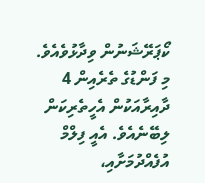ކޯޕަރޭޝަނުން ވިދާޅުވެއެވެ.
މި ފަންޑުގެ ތެރެއިން 4 ދާއިރާއަކުން އެހީތެރިކަން ލިބޭނެއެވެ. އެއީ ފިލްމް އުފެއްދުމަށާއި،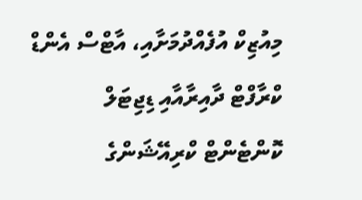މިއުޒިކް އުފެއްދުމަށާއި، އާޓްސް އެންޑް ކްރާފްޓް ދާއިރާއާއި ޑިޖިޓަލް ކޮންޓެންޓް ކްރިއޭޝަންގެ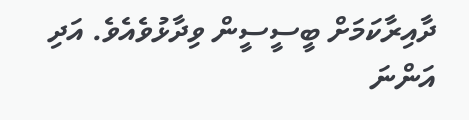ދާއިރާކަމަށް ބީސީސީން ވިދާޅުވެއެވެ. އަދި އަންނަ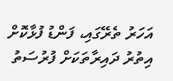އަހަރު ތެރޭގައި، ފަންޑު ފުޅާކޮށް އިތުރު ދައިރާތަކަށް ފުރުސަތު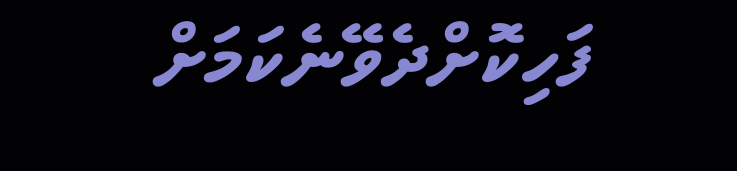ފަހިކޮށްދެވޭނެކަމަށް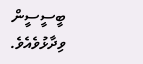ބީސީސީން ވިދާޅުވެއެވެ.